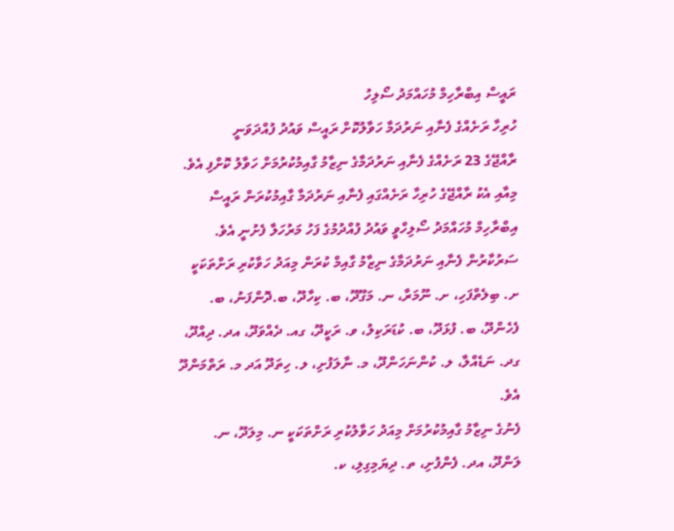ރައީސް އިބްރާހިމް މުހައްމަދު ސޯލިހު
ހުރިހާ ރަށެއްގެ ފެނާއި ނަރުދަމާ ހަވާލުކޮށް ރައީސް ވައުދު ފުއްދަވަނީ
ރާއްޖޭގެ 23 ރަށެއްގެ ފެނާއި ނަރުދަމާގެ ނިޒާމު ގާއިމުކުރުމަށް ހަވާލު ކޮށްފި އެވެ. މިއާއި އެކު ރާއްޖޭގެ ހުރިހާ ރަށެއްގައި ފެނާއި ނަރުދަމާ ގާއިމުކުރަން ރައީސް އިބްރާހިމް މުހައްމަދު ސޯލިހްވީ ވައުދު ފުއްދުމުގެ ފަހު މަރުހަލާ ފެށުނީ އެވެ.
ސަރުކާރުން ފެނާއި ނަރުދަމާގެ ނިޒާމު ގާއިމް ކުރަން މިއަދު ހަވާކުރި ރަށްތަކަކީ ށ. ބިލެތްފަހި، ށ. ނޫމަރާ، ނ. މަގޫދޫ، ބ. ކިހާދޫ، ބ.ދޮންފަނު، ބ. ފެހެންދޫ، ބ. ފުޅަދޫ، ބ. ކުޑަރަކިލު، ވ. ރަކީދޫ، ގއ. ދެއްވަދޫ، އދ. ދިއްދޫ، ގދ. ނަޑެއްލާ، ލ. ކުންނަހަންދޫ، މ. ނާލަފުށި، ލ. ހިތަދޫ އަދ މ. ރަތްމަންދޫ އެވެ.
ފެނުގެ ނިޒާމު ގާއިމުކުރުމަށް މިއަދު ހަވާލުކުރި ރަށްތަކަކީ ނ. މިލަދޫ، ނ. ލަންދޫ، އދ. ފެންފުށި، ތ. ދިޔަމިގިލި، ކ.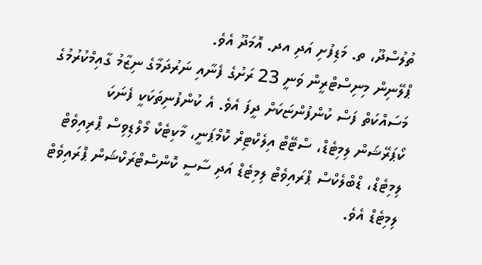ތުލުސްދޫ، ތ. މަޑިފުށި އަދި އދ. އޮމަދޫ އެވެ.
ޕްލޭނިން މިނިސްޓްރީން ވަނީ 23 ރަށުގެ ފެނާއި ނަރުދަމާގެ ނިޒާމު ގާއިމްކުރުމުގެ މަސައްކަތް ފަސް ކުންފުންޏަކަށް ދީފަ އެވެ. އެ ކުންފުނިތަކަކީ ފެނަކަ ކޯޕަރޭޝަން ލިމިޓެޑް، ސްޓޭޓް އިލެކްޓިރް ކޮމްޕަނީ، މާކިޓެކް މޯލްޑިވިސް ޕްރިއިވެޓް ލިމިޓެޑް، ޑްބްލެކްސް ޕްރައިވެޓް ލިމިޓެޑް އަދި ސާސީ ކޮންސްޓްރަކްޝަން ޕްރައިވެޓް ލިމިޓެޑް އެވެ.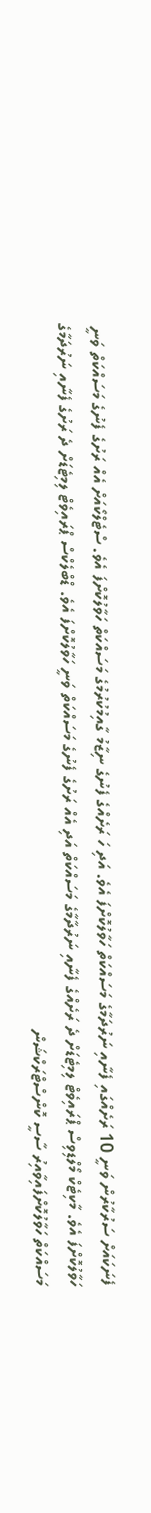ފެނަކައަށް ސަރުކާރުން ވަނީ 10 ރަށެއްގައި ފެނާއި ނަރުދަމާގެ މަސައްކަތް ހަވާލުކޮށްފަ އެވެ. އަދި ހަ ރަށެއްގެ ފެނުގެ ނިޒާމު ގާއިމުކުރުމުގެ މަސައްކަތް ހަވާލުކޮށްފަ އެވެ. ސްޓެލްކޯއަށް އެއް ރަށުގެ ފެނުގެ މަސައްކަތް ވަނީ ހަވާލުކޮށްފަ އެވެ. މާކިޓެކް މޯލްޑިވިސް ޕްރައިވެޓް ލިމިޓެޑަށް ދެ ރަށެއްގެ ފެނާއި ނަރުދާމާގެ މަސައްކަތް އަދި އެއް ރަށުގެ ފެނުގެ މަސައްކަތް ވަނީ ހަވާލުކޮށްފަ އެވެ. ޑްބްލެކްސް ޕްރައިވެޓް ލިމިޓެޑަށް ދެ ރަށުގެ ފެނާއި ނަރުދަމާގެ މަސައްކަތް ހަވާލުކޮށްފައިވާއިރު ސާސީ ކޮންސްޓްރަކްޝަން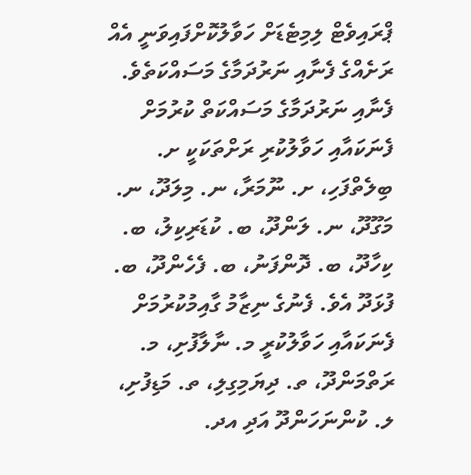ޕްރައިވެޓް ލިމިޓެޑަށް ހަވާލުކޮށްފައިވަނީ އެއް ރަށެއްގެ ފެނާއި ނަރުދަމާގެ މަސައްކަތެވެ.
ފެނާއި ނަރުދަމާގެ މަސައްކަތް ކުރުމަށް ފެނަކައާއި ހަވާލުކުރި ރަށްތަކަކީ ށ. ބިލެތްފަހި، ށ. ނޫމަރާ، ނ. މިލަދޫ، ނ. މަގޫދޫ، ނ. ލަންދޫ، ބ. ކުޑަރިކިލު، ބ. ކިހާދޫ، ބ. ދޮންފަނު، ބ. ފެހެންދޫ، ބ. ފުޅަދޫ އެވެ. ފެނުގެ ނިޒާމު ގާއިމުކުރުމަށް ފެނަކައާއި ހަވާލުކުރީ މ. ނާލާފުށި، މ. ރަތްމަންދޫ، ތ. ދިޔަމިގިލި، ތ. މަޑިފުށި، ލ. ކުންނަހަންދޫ އަދި އދ.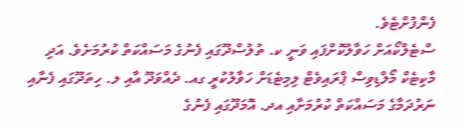ފެންފުށްޓެވެ.
ސްޓެލްކޯއަށް ހަވާލުކޮށްފައި ވަނީ ކ. ތުލުސްދޫގައި ފެނުގެ މަސައްކަތް ކުރުމަށެވެ. އަދި މާކިޓެކް މޯލްޑިވިސް ޕްރައިވެޓް ލިމިޓެޑަށް ހަވާލުކުރީ ގއ. ދެއްވަދޫ އާއި ލ. ހިތަދޫގައި ފެނާއި ނަރުދަމާގެ މަސައްކަތް ކުރުމަށާއި އދ. އޮމަދޫގައި ފެނުގެ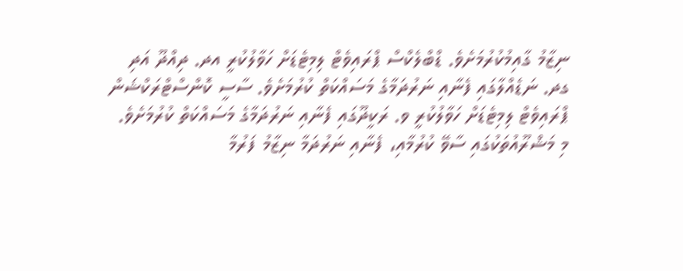ނިޒާމު ގާއިމުކުރުމަށެވެ. ޑްބްލެކްސް ޕްރައިވެޓް ލިމިޓެޑަށް ހަވާލުކުރީ އދ. ދިއްދޫ އަދި ގދ. ނަޑެއްލާގައި ފެނާއި ނަރުދަމާގެ މަސައްކަތް ކުރުމަށެވެ. ސާސީ ކޮންސްޓްރަކްޝަން ޕްރައިވެޓް ލިމިޓެޑަށް ހަވާލުކުރީ ވ. ރަކީދޫގައި ފެނާއި ނަރުދަމާގެ މަސައްކަތް ކުރުމަށެވެ.
މި މަޝްރޫއުތަކުގައި ސާވޭ ކުރުމާއި، ފެނާއި ނަރުދަމާ ނިޒާމު ފަރުމާ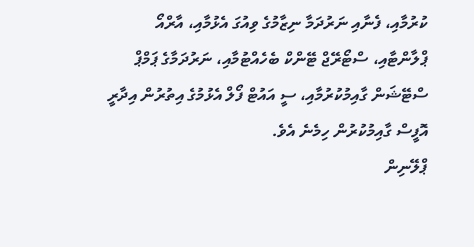ކުރުމާއި، ފެނާއި ނަރުދަމާ ނިޒާމުގެ ވިއުގަ އެޅުމާއި، އާރްއޯ ޕްލާންޓާއި، ސްޓޯރޭޖް ޓޭންކް ބެހެއްޓުމާއި، ނަރުދަމާގެ ޕަމްޕް ސްޓޭޝަން ގާއިމުކުރުމާއި، ސީ އައުޓް ފޯލް އެޅުމުގެ އިތުރުން އިދާރީ އޮފީސް ގާއިމުކުރުން ހިމެނެ އެވެ.
ޕްލޭނިން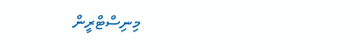މިނިސްޓްރީން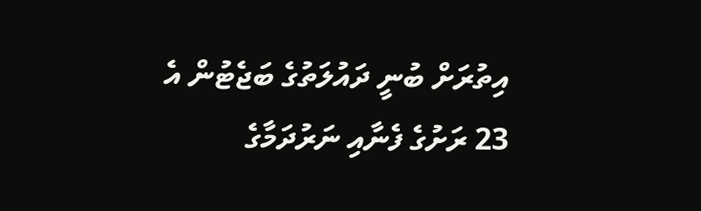އިތުރަށް ބުނީ ދައުލަތުގެ ބަޖެޓުން އެ 23 ރަށުގެ ފެނާއި ނަރުދަމާގެ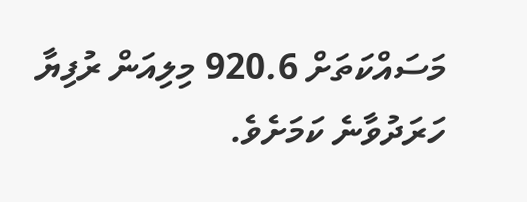މަސައްކަތަށް 920.6 މިލިއަން ރުފިޔާ ހަރަދުވާނެ ކަމަށެވެ.